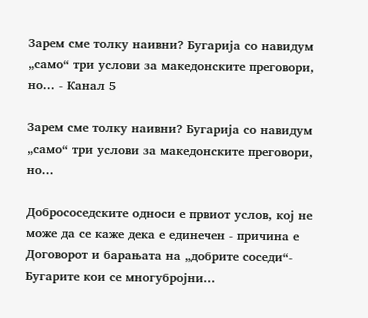Зарем сме толку наивни? Бугарија со навидум „само“ три услови за македонските преговори, но... - Канал 5

Зарем сме толку наивни? Бугарија со навидум „само“ три услови за македонските преговори, но...

Добрососедските односи е првиот услов, кој не може да се каже дека е единечен - причина е Договорот и барањата на „добрите соседи“- Бугарите кои се многубројни...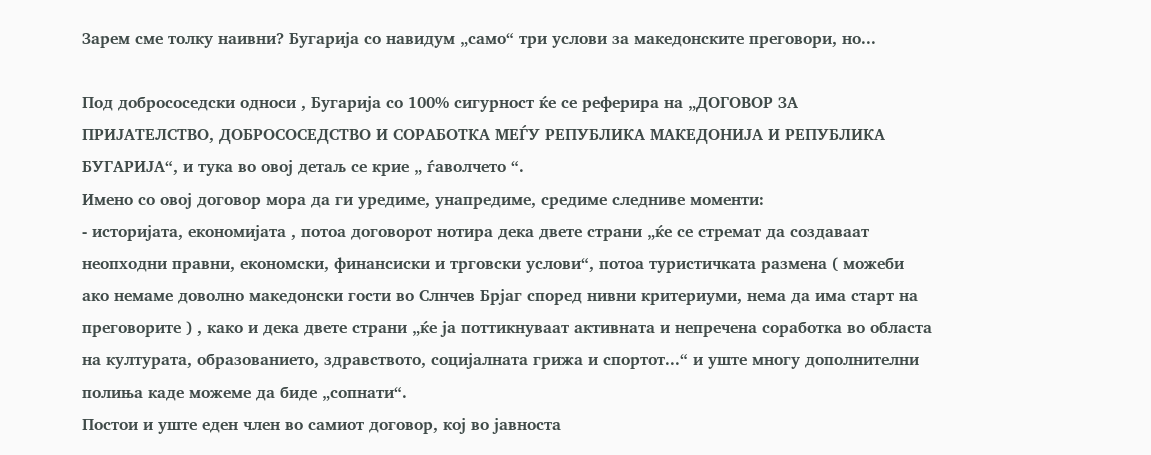Зарем сме толку наивни? Бугарија со навидум „само“ три услови за македонските преговори, но...

Под добрососедски односи , Бугарија со 100% сигурност ќе се реферира на „ДОГОВОР ЗА ПРИЈАТЕЛСТВО, ДОБРОСОСЕДСТВО И СОРАБОТКА МЕЃУ РЕПУБЛИКА МАКЕДОНИЈА И РЕПУБЛИКА БУГАРИЈА“, и тука во овој детаљ се крие „ ѓаволчето “.
Имено со овој договор мора да ги уредиме, унапредиме, средиме следниве моменти:
- историјата, економијата , потоа договорот нотира дека двете страни „ќе се стремат да создаваат неопходни правни, економски, финансиски и трговски услови“, потоа туристичката размена ( можеби ако немаме доволно македонски гости во Слнчев Брјаг според нивни критериуми, нема да има старт на преговорите ) , како и дека двете страни „ќе ја поттикнуваат активната и непречена соработка во областа на културата, образованието, здравството, социјалната грижа и спортот...“ и уште многу дополнителни полиња каде можеме да биде „сопнати“.
Постои и уште еден член во самиот договор, кој во јавноста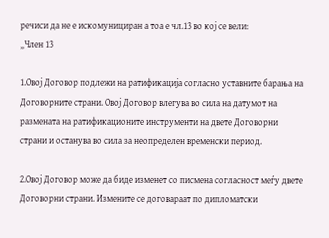речиси да не е искомунициран а тоа е чл.13 во кој се вели:
„Член 13

1.Овој Договор подлежи на ратификација согласно уставните барања на Договорните страни. Овој Договор влегува во сила на датумот на размената на ратификационите инструменти на двете Договорни страни и останува во сила за неопределен временски период.

2.Овој Договор може да биде изменет со писмена согласност меѓу двете Договорни страни. Измените се договараат по дипломатски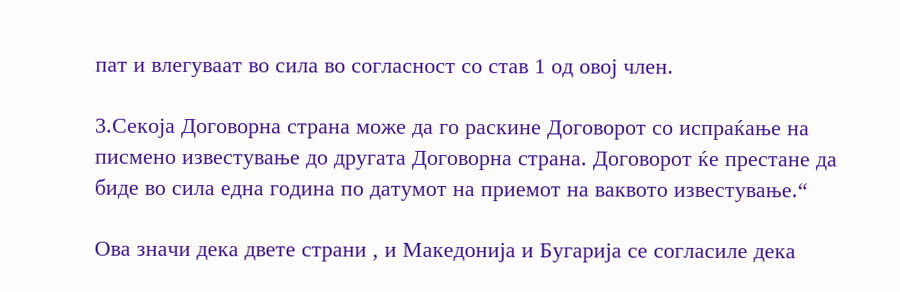пат и влегуваат во сила во согласност со став 1 од овој член.

3.Секоја Договорна страна може да го раскине Договорот со испраќање на писмено известување до другата Договорна страна. Договорот ќе престане да биде во сила една година по датумот на приемот на ваквото известување.“

Ова значи дека двете страни , и Македонија и Бугарија се согласиле дека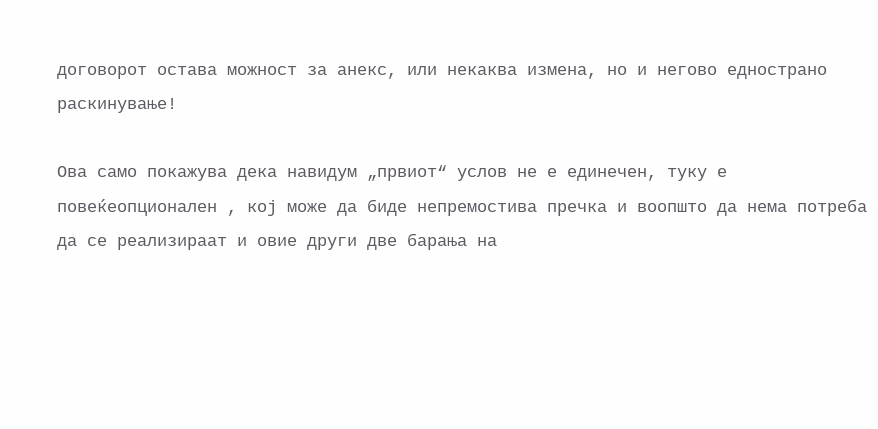договорот остава можност за анекс, или некаква измена, но и негово еднострано раскинување!

Ова само покажува дека навидум „првиот“ услов не е единечен, туку е повеќеопционален , кој може да биде непремостива пречка и воопшто да нема потреба да се реализираат и овие други две барања на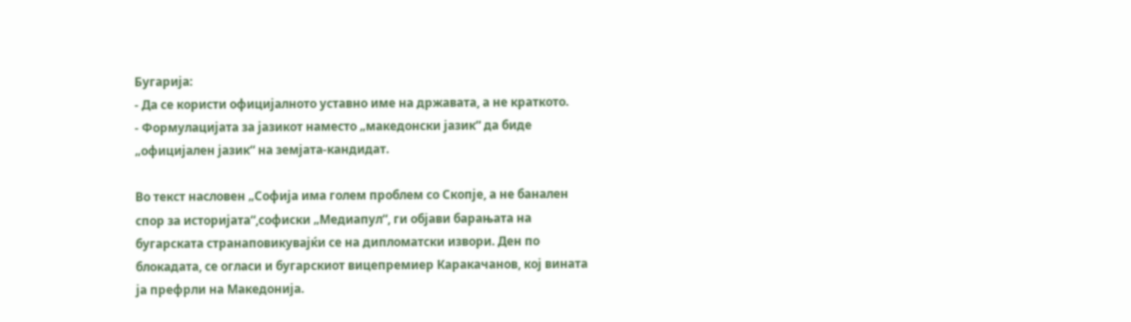Бугарија:
- Да се користи официјалното уставно име на државата, а не краткото.
- Формулацијата за јазикот наместо „македонски јазик“ да биде „официјален јазик“ на земјата-кандидат.

Во текст насловен „Софија има голем проблем со Скопје, а не банален спор за историјата“,софиски „Медиапул“, ги објави барањата на бугарската странаповикувајќи се на дипломатски извори. Ден по блокадата, се огласи и бугарскиот вицепремиер Каракачанов, кој вината ја префрли на Македонија.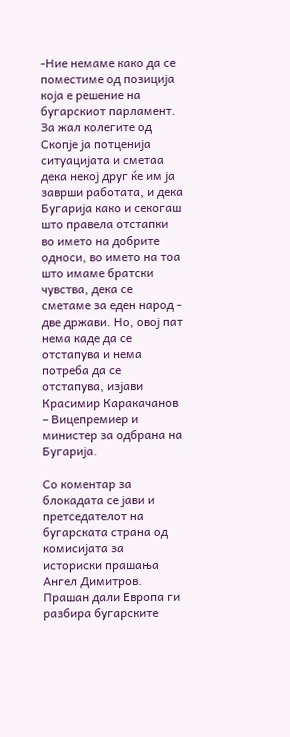-Ние немаме како да се поместиме од позиција која е решение на бугарскиот парламент. За жал колегите од Скопје ја потценија ситуацијата и сметаа дека некој друг ќе им ја заврши работата, и дека Бугарија како и секогаш што правела отстапки во името на добрите односи, во името на тоа што имаме братски чувства, дека се сметаме за еден народ - две држави. Но, овој пат нема каде да се отстапува и нема потреба да се отстапува, изјави Красимир Каракачанов – Вицепремиер и министер за одбрана на Бугарија.

Со коментар за блокадата се јави и претседателот на бугарската страна од комисијата за историски прашања Ангел Димитров. Прашан дали Европа ги разбира бугарските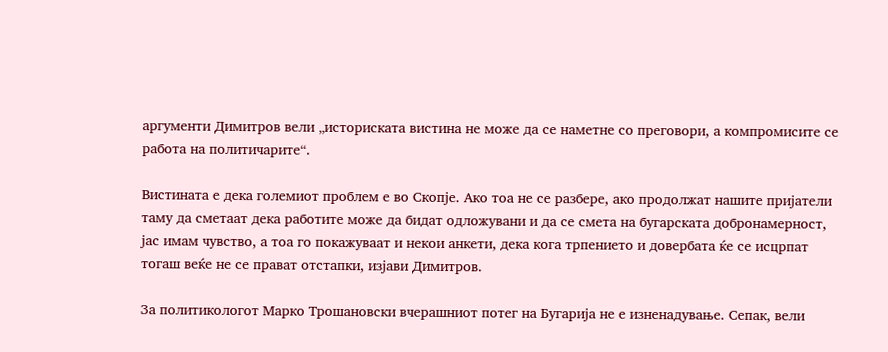аргументи Димитров вели „историската вистина не може да се наметне со преговори, а компромисите се работа на политичарите“.

Вистината е дека големиот проблем е во Скопје. Ако тоа не се разбере, ако продолжат нашите пријатели таму да сметаат дека работите може да бидат одложувани и да се смета на бугарската добронамерност, јас имам чувство, а тоа го покажуваат и некои анкети, дека кога трпението и довербата ќе се исцрпат тогаш веќе не се прават отстапки, изјави Димитров.

За политикологот Марко Трошановски вчерашниот потег на Бугарија не е изненадување. Сепак, вели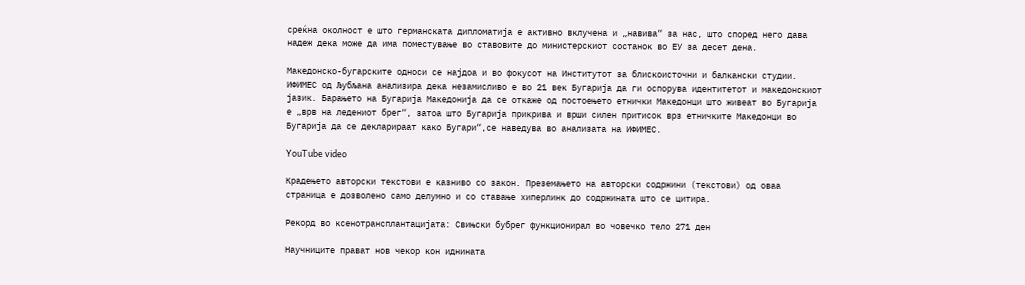среќна околност е што германската дипломатија е активно вклучена и „навива“ за нас, што според него дава надеж дека може да има поместување во ставовите до министерскиот состанок во ЕУ за десет дена.

Македонско-бугарските односи се најдоа и во фокусот на Институтот за блискоисточни и балкански студии. ИФИМЕС од Љубљана анализира дека незамисливо е во 21 век Бугарија да ги оспорува идентитетот и македонскиот јазик. Барањето на Бугарија Македонија да се откаже од постоењето етнички Македонци што живеат во Бугарија е „врв на ледениот брег“, затоа што Бугарија прикрива и врши силен притисок врз етничките Македонци во Бугарија да се декларираат како Бугари“,се наведува во анализата на ИФИМЕС.

YouTube video

Крадењето авторски текстови е казниво со закон. Преземањето на авторски содржини (текстови) од оваа страница е дозволено само делумно и со ставање хиперлинк до содржината што се цитира.

Рекорд во ксенотрансплантацијата: Свињски бубрег функционирал во човечко тело 271 ден

Научниците прават нов чекор кон иднината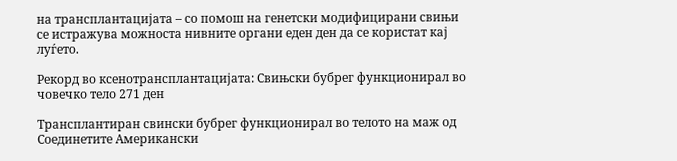на трансплантацијата – со помош на генетски модифицирани свињи се истражува можноста нивните органи еден ден да се користат кај луѓето.

Рекорд во ксенотрансплантацијата: Свињски бубрег функционирал во човечко тело 271 ден

Трансплантиран свински бубрег функционирал во телото на маж од Соединетите Американски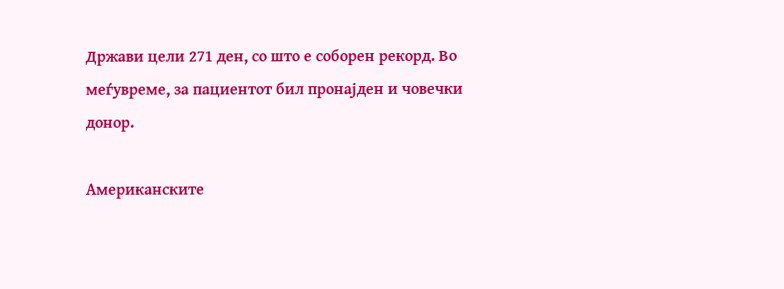Држави цели 271 ден, со што е соборен рекорд. Во меѓувреме, за пациентот бил пронајден и човечки донор.

Американските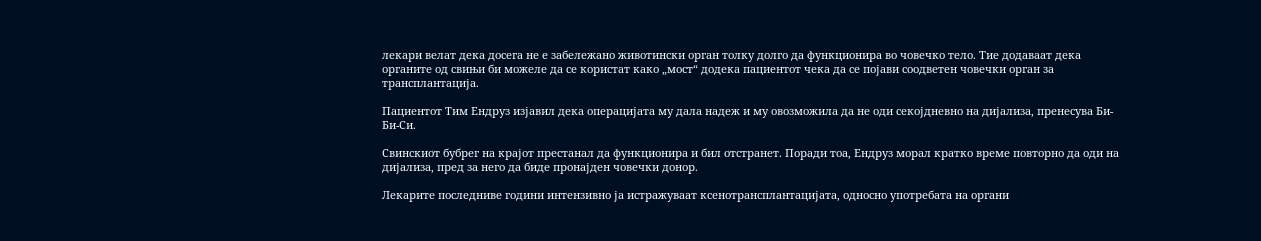лекари велат дека досега не е забележано животински орган толку долго да функционира во човечко тело. Тие додаваат дека органите од свињи би можеле да се користат како „мост“ додека пациентот чека да се појави соодветен човечки орган за трансплантација.

Пациентот Тим Ендруз изјавил дека операцијата му дала надеж и му овозможила да не оди секојдневно на дијализа, пренесува Би-Би-Си.

Свинскиот бубрег на крајот престанал да функционира и бил отстранет. Поради тоа, Ендруз морал кратко време повторно да оди на дијализа, пред за него да биде пронајден човечки донор.

Лекарите последниве години интензивно ја истражуваат ксенотрансплантацијата, односно употребата на органи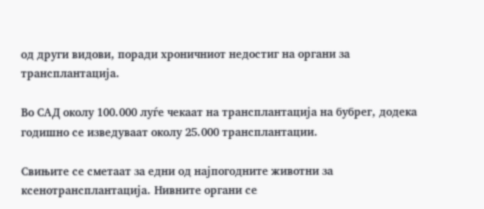од други видови, поради хроничниот недостиг на органи за трансплантација.

Во САД околу 100.000 луѓе чекаат на трансплантација на бубрег, додека годишно се изведуваат околу 25.000 трансплантации.

Свињите се сметаат за едни од најпогодните животни за ксенотрансплантација. Нивните органи се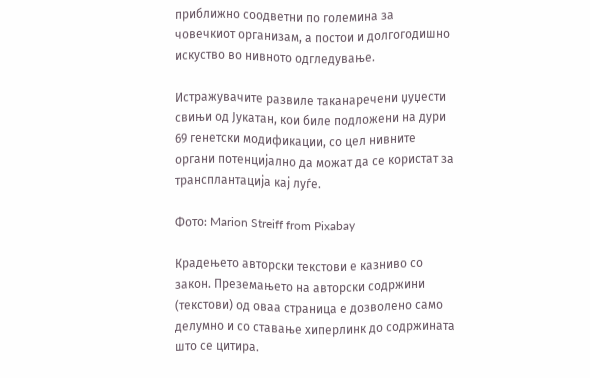приближно соодветни по големина за човечкиот организам, а постои и долгогодишно искуство во нивното одгледување.

Истражувачите развиле таканаречени џуџести свињи од Јукатан, кои биле подложени на дури 69 генетски модификации, со цел нивните органи потенцијално да можат да се користат за трансплантација кај луѓе.

Фото: Marion Streiff from Pixabay

Крадењето авторски текстови е казниво со закон. Преземањето на авторски содржини (текстови) од оваа страница е дозволено само делумно и со ставање хиперлинк до содржината што се цитира.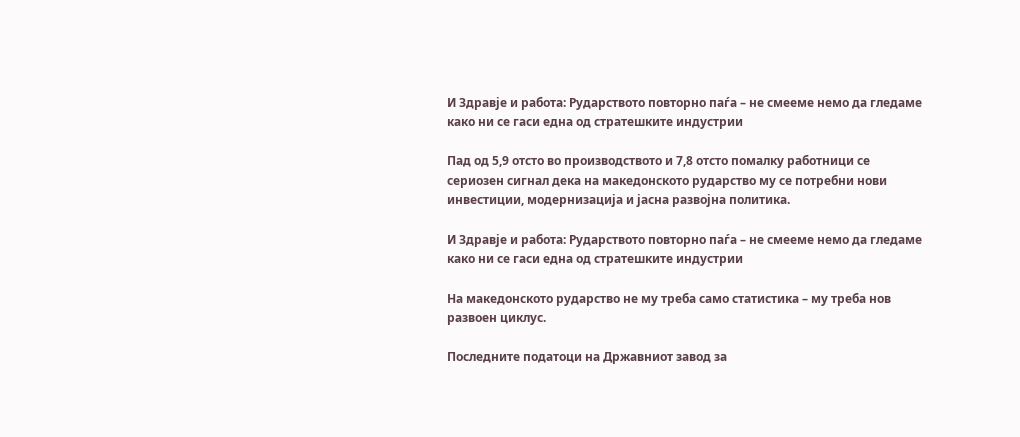И Здравје и работа: Рударството повторно паѓа – не смееме немо да гледаме како ни се гаси една од стратешките индустрии

Пад од 5,9 отсто во производството и 7,8 отсто помалку работници се сериозен сигнал дека на македонското рударство му се потребни нови инвестиции, модернизација и јасна развојна политика.

И Здравје и работа: Рударството повторно паѓа – не смееме немо да гледаме како ни се гаси една од стратешките индустрии

На македонското рударство не му треба само статистика – му треба нов развоен циклус.

Последните податоци на Државниот завод за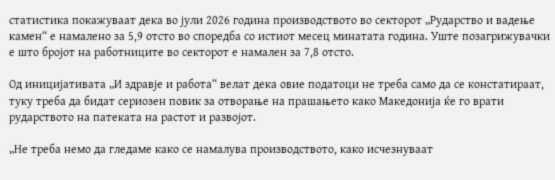статистика покажуваат дека во јули 2026 година производството во секторот „Рударство и вадење камен“ е намалено за 5,9 отсто во споредба со истиот месец минатата година. Уште позагрижувачки е што бројот на работниците во секторот е намален за 7,8 отсто.

Од иницијативата „И здравје и работа“ велат дека овие податоци не треба само да се констатираат, туку треба да бидат сериозен повик за отворање на прашањето како Македонија ќе го врати рударството на патеката на растот и развојот.

„Не треба немо да гледаме како се намалува производството, како исчезнуваат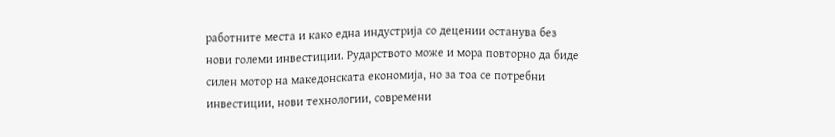работните места и како една индустрија со децении останува без нови големи инвестиции. Рударството може и мора повторно да биде силен мотор на македонската економија, но за тоа се потребни инвестиции, нови технологии, современи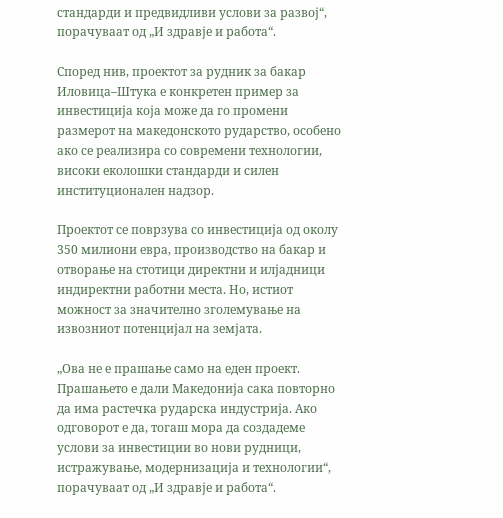стандарди и предвидливи услови за развој“, порачуваат од „И здравје и работа“.

Според нив, проектот за рудник за бакар Иловица–Штука е конкретен пример за инвестиција која може да го промени размерот на македонското рударство, особено ако се реализира со современи технологии, високи еколошки стандарди и силен институционален надзор.

Проектот се поврзува со инвестиција од околу 350 милиони евра, производство на бакар и отворање на стотици директни и илјадници индиректни работни места. Но, истиот можност за значително зголемување на извозниот потенцијал на земјата.

„Ова не е прашање само на еден проект. Прашањето е дали Македонија сака повторно да има растечка рударска индустрија. Ако одговорот е да, тогаш мора да создадеме услови за инвестиции во нови рудници, истражување, модернизација и технологии“, порачуваат од „И здравје и работа“.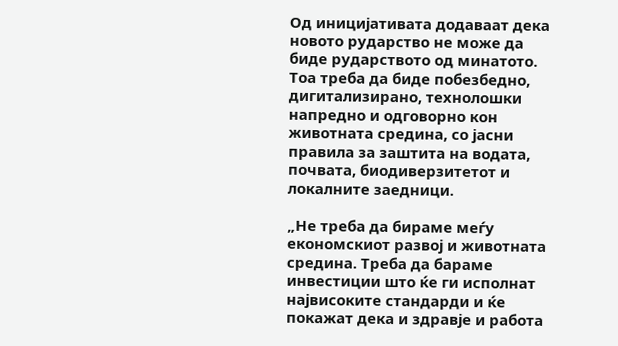Од иницијативата додаваат дека новото рударство не може да биде рударството од минатото. Тоа треба да биде побезбедно, дигитализирано, технолошки напредно и одговорно кон животната средина, со јасни правила за заштита на водата, почвата, биодиверзитетот и локалните заедници.

„Не треба да бираме меѓу економскиот развој и животната средина. Треба да бараме инвестиции што ќе ги исполнат највисоките стандарди и ќе покажат дека и здравје и работа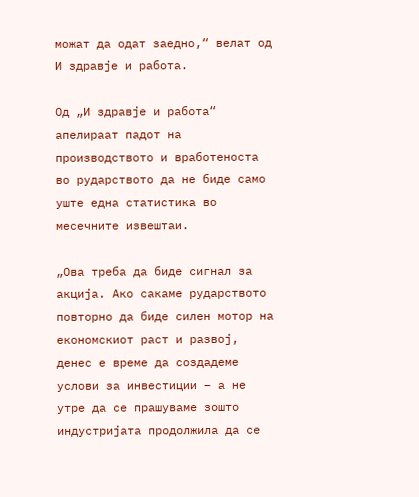можат да одат заедно,“ велат од И здравје и работа.

Од „И здравје и работа“ апелираат падот на производството и вработеноста во рударството да не биде само уште една статистика во месечните извештаи.

„Ова треба да биде сигнал за акција. Ако сакаме рударството повторно да биде силен мотор на економскиот раст и развој, денес е време да создадеме услови за инвестиции – а не утре да се прашуваме зошто индустријата продолжила да се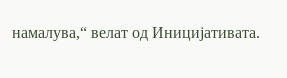намалува,“ велат од Иницијативата.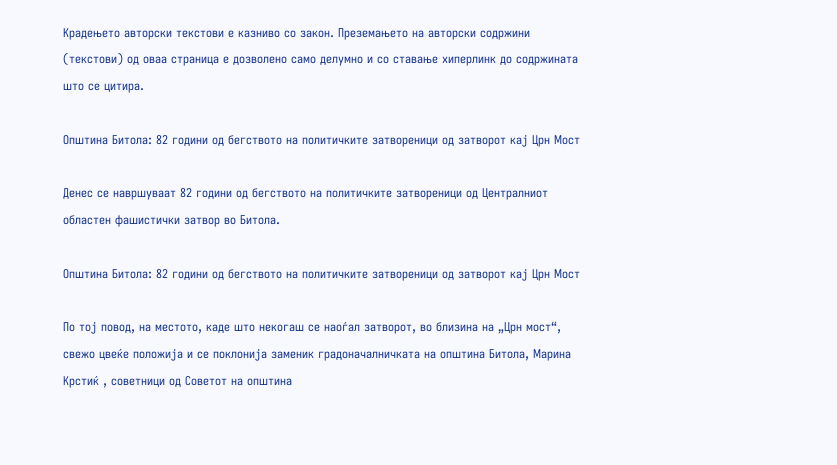Крадењето авторски текстови е казниво со закон. Преземањето на авторски содржини (текстови) од оваа страница е дозволено само делумно и со ставање хиперлинк до содржината што се цитира.

Општина Битола: 82 години од бегството на политичките затвореници од затворот кај Црн Мост

Денес се навршуваат 82 години од бегството на политичките затвореници од Централниот областен фашистички затвор во Битола.

Општина Битола: 82 години од бегството на политичките затвореници од затворот кај Црн Мост

По тој повод, на местото, каде што некогаш се наоѓал затворот, во близина на „Црн мост“, свежо цвеќе положија и се поклонија заменик градоначалничката на општина Битола, Марина Крстиќ , советници од Советот на општина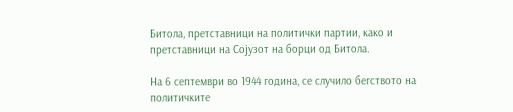Битола, претставници на политички партии, како и претставници на Сојузот на борци од Битола.

На 6 септември во 1944 година, се случило бегството на политичките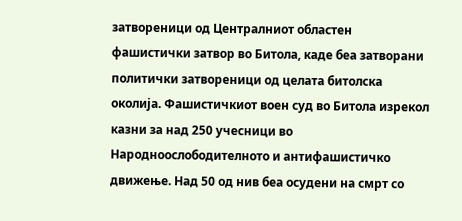затвореници од Централниот областен фашистички затвор во Битола, каде беа затворани политички затвореници од целата битолска околија. Фашистичкиот воен суд во Битола изрекол казни за над 250 учесници во Народноослободителното и антифашистичко движење. Над 50 од нив беа осудени на смрт со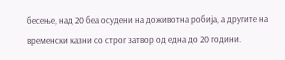бесење, над 20 беа осудени на доживотна робија, а другите на временски казни со строг затвор од една до 20 години.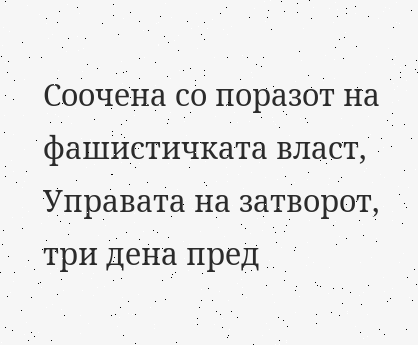Соочена со поразот на фашистичката власт, Управата на затворот, три дена пред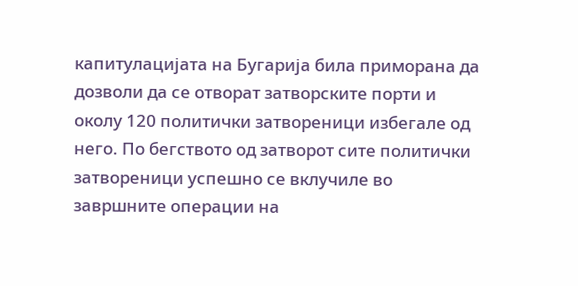капитулацијата на Бугарија била приморана да дозволи да се отворат затворските порти и околу 120 политички затвореници избегале од него. По бегството од затворот сите политички затвореници успешно се вклучиле во завршните операции на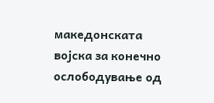македонската војска за конечно ослободување од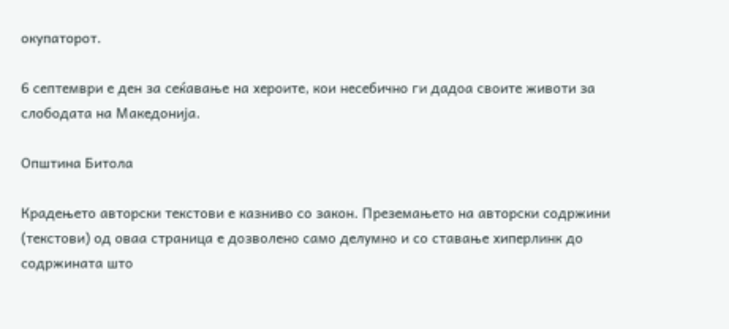окупаторот.

6 септември е ден за сеќавање на хероите, кои несебично ги дадоа своите животи за слободата на Македонија.

Општина Битола

Крадењето авторски текстови е казниво со закон. Преземањето на авторски содржини (текстови) од оваа страница е дозволено само делумно и со ставање хиперлинк до содржината што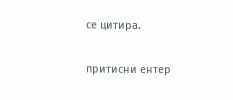се цитира.

притисни ентер